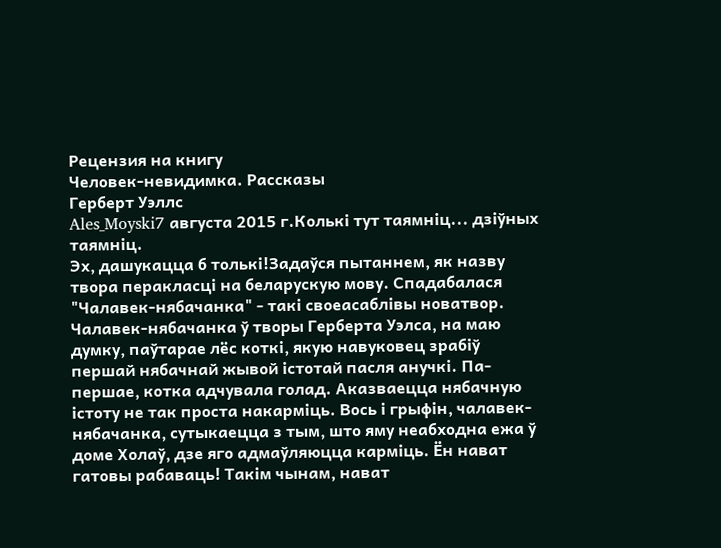Рецензия на книгу
Человек-невидимка. Рассказы
Герберт Уэллс
Ales_Moyski7 августа 2015 г.Колькі тут таямніц... дзіўных таямніц.
Эх, дашукацца б толькі!Задаўся пытаннем, як назву твора перакласці на беларускую мову. Спадабалася "Чалавек-нябачанка" - такі своеасаблівы новатвор.
Чалавек-нябачанка ў творы Герберта Уэлса, на маю думку, паўтарае лёс коткі, якую навуковец зрабіў першай нябачнай жывой істотай пасля анучкі. Па-першае, котка адчувала голад. Аказваецца нябачную істоту не так проста накарміць. Вось і грыфін, чалавек-нябачанка, сутыкаецца з тым, што яму неабходна ежа ў доме Холаў, дзе яго адмаўляюцца карміць. Ён нават гатовы рабаваць! Такім чынам, нават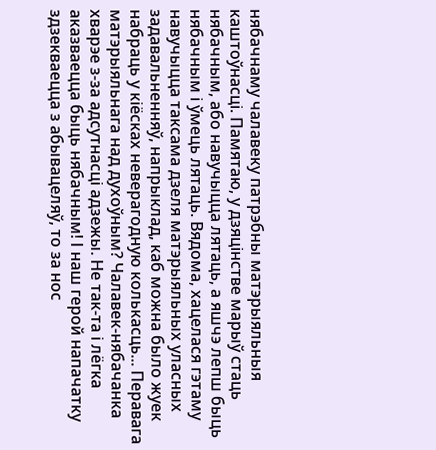нябачнаму чалавеку патрэбны матэрыяльныя каштоўнасці. Памятаю, у дзяцінстве марыў стаць нябачным, або навучыцца лятаць, а яшчэ лепш быць нябачным і ўмець лятаць. Вядома, хацелася гэтаму навучыцца таксама дзеля матэрыяльных уласных задавальненняў, напрыклад, каб можна было жуек набраць у кіёсках неверагодную колькасць... Перавага матэрыяльнага над духоўным? Чалавек-нябачанка хварэе з-за адсутнасці адзежы. Не так-та і лёгка аказваецца быць нябачным! І наш герой напачатку здзекваецца з абывацеляў, то за нос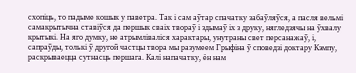схопіць, то падыме кошык у паветра. Так і сам аўтар спачатку забаўляўся, а пасля вельмі самакрытычна ставіўся да першык сваіх твораў і здымаў іх з друку, нягледзячы на ўхвалу крытыкі. На яго думку, не атрымліваліся характары, унутраны свет персанажаў, і, сапраўды, толькі ў другой частцы твора мы разумеем Грыфіна ў споведзі доктару Кэмпу, раскрываецца сутнасць першага. Калі напачатку, ён нам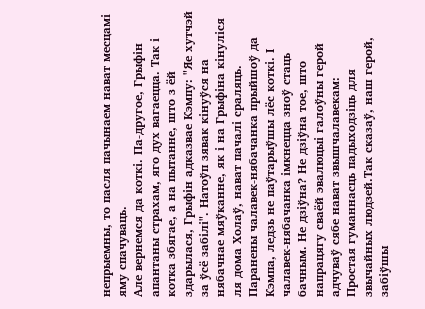непрыемны, то пасля пачынаем нават месцамі яму спачуваць.
Але вернемся да коткі. Па-другое, Грыфін апантаны страхам, яго дух вагаецца. Так і котка збягае, а на пытанне, што з ёй здарылася, Грыфін адказвае Кэмпу: "Яе хутчэй за ўсё забілі". Натоўп зявак кінуўся на нябачнае мяўканне, як і на Грыфіна кінуліся ля дома Холаў, нават пачалі сраляць. Паранены чалавек-нябачанка прыйшоў да Кэмпа, ледзь не паўтарыўшы лёс коткі. І чалавек-нябачанка імкнецца зноў стаць бачным. Не дзіўна? Не дзіўна тое, што напрацягу сваёй эвалюцыі галоўны герой адчуваў сябе нават звышчалавекам:
Простая гуманнасць падыходзіць для звычайных людзей.Так сказаў, наш герой, забіўшы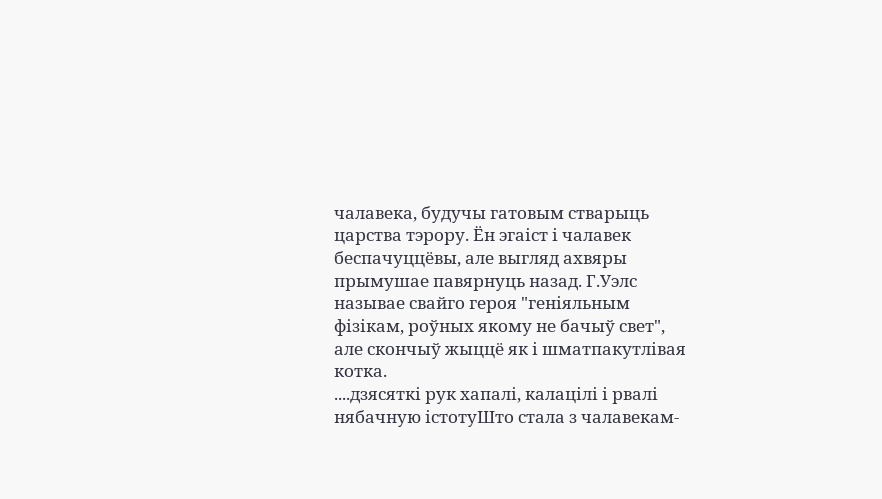чалавека, будучы гатовым стварыць царства тэрору. Ён эгаіст і чалавек беспачуццёвы, але выгляд ахвяры прымушае павярнуць назад. Г.Уэлс называе свайго героя "геніяльным фізікам, роўных якому не бачыў свет", але скончыў жыццё як і шматпакутлівая котка.
....дзясяткі рук хапалі, калацілі і рвалі нябачную істотуШто стала з чалавекам-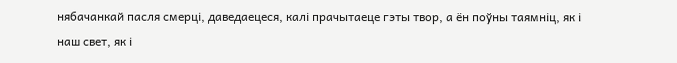нябачанкай пасля смерці, даведаецеся, калі прачытаеце гэты твор, а ён поўны таямніц, як і наш свет, як і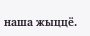наша жыццё.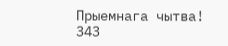Прыемнага чытва!
343